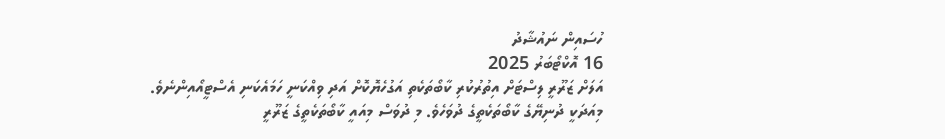ހުސައިން ނައުޝާދު
16 އޮކްޓޯބަރު 2025
އަލަށް ޒަރޫރީ ލިސްޓަށް އިތުރުކުރި ކާބޯތަކެތި އަގުހެޔޮކޮށް އަދި ވިއްކަނީ ހަމައެކަނި އެސްޓީއޯއިންނެވެ.
މިއަދަކީ ދުނިޔޭގެ ކާބޯތަކެތީގެ ދުވަހެވެ. މި ދުވަސް މިއައީ ކާބޯތަކެތީގެ ޒަރޫރީ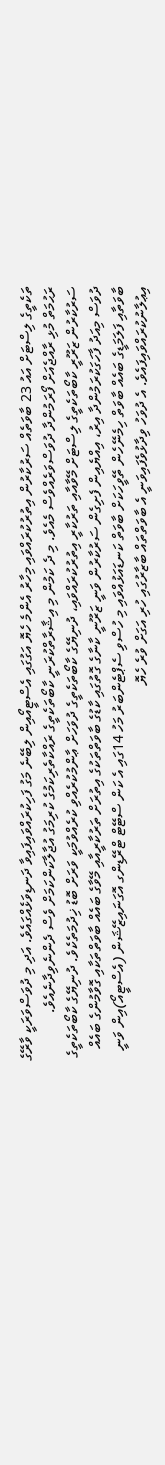ތަކެތީގެ ލިސްޓަށް އައު 23 ބާވަތެއް ސަރުކާރުން އިތުރުކުރައްވައި މިހާރު އެންމެ ހެޔޮ އަގުގައި އެސްޓީއޯއިން ލިބޭނެ މަގު ފަހިކުރައްވައިފައިވާ ދަނޑިވަޅެއްގައެވެ. އަދި މި ދުވަސްވަރަކީ ވާރޭގެ ރަޙުމަތް މުޅި ރާއްޖެއަށް ފޯރަމުންދާ ދުވަސްވަރެއްވެސް މެއެވެ. މި ދެ ކަމުން މި އިޝާރާތްކުރަނީ ކާބޯތަކެތީގެ ރައްކާތެރިކަމުގެ ކުރިމަގު އުޖާލާކަންކަމަށް ވެސް ދެންނެވިދާނެއެވެ.
ސަރުކާރުން ޒަރޫރީ ކާބޯތަކެތީގެ ލިސްޓަށް މޭވާއާއި ތަރުކާރީ އިތުރުކުރައްވައި، ދުނިޔޭގެ ކާބޯތަކެތީގެ ދުވަހަށް ޢާންމުކުރެއްވި ކުރެއްވުމަކީ ވަރަށް ބޮޑު ޚިދުމަތެކެވެ. ދުނިޔޭގެ ކާބޯތަކެތީގެ ދުވަސް މިއަދު ފާހަގަކުރަމުންދާ އިރު، އިއްޔެއިން ފެށިގެން ސަރުކާރުން ވަނީ ޒަރޫނީ ކާނާގެ ގޮތުގައި ކާޑުގެ ބާވަތްތަކުގެ އިތުރަށް ތަރުކާރީއާއި މޭވާގެ ބައެއް ބާވަތްތަކާއި ގޮވާމުންގެ ބައެއް ބާވަތާއި ފަލަމަޑީގެ ބައެއް ބާވަތް ހިމެނޭހެން ތޭވީހަކަށް ބާވަތް ކަނޑައަޅުއްވައި މި ހުސްވި ސެޕްޓެންބަރު މަހު 14ގައި އެ ކަން ސްޓޭޓް ޓްރޭޑިންގ އޮގަނައިޒޭޝަން (އެސްޓީއޯ)އިން ވަނީ އިޢުލާނުކުރައްވައިފައެވެ. އެ ދުވަހު ވިދާޅުވެފައިވަނީ އެ ބާވަތްތައް ބާޒާރުގައި ހުރި އަގަށް ވުރެ ހެޔޮ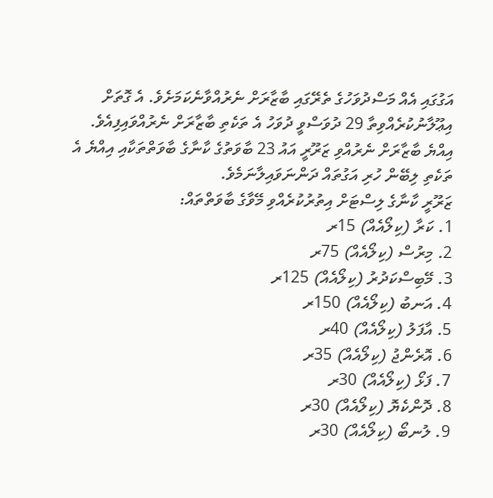އަގުގައި އެއް މަސްދުވަހުގެ ތެރޭގައި ބާޒާރަށް ނެރުއްވާނެކަމަށެވެ. އެ ގޮތަށް އިޢޫލާނުކުރެއްވިތާ 29 ދުވަސްވީ ދުވަހު އެ ތަކެތި ބާޒާރަށް ނެރުއްވައިފިއެވެ.
އިއްޔެ ބާޒާރަށް ނެރުއްވި ޒަރޫރީ އައު 23 ބާވަތުގެ ކާނާގެ ބާވަތްތަކާއި އިއްޔެ އެ ތަކެތި ލިބޭން ހުރި އަގުތައް ދަންނަވައިލާނަމެވެ.
ޒަރޫރީ ކާނާގެ ލިސްޓަށް އިތުރުކުރެއްވި މޭވާގެ ބާވަތްތައް:
1. ކަރާ (ކިލޯއެއް) 15ރ
2. މިރުސް (ކިލޯއެއް) 75ރ
3. މޭބިސްކަދުރު (ކިލޯއެއް) 125ރ
4. އަނބު (ކިލޯއެއް) 150ރ
5. އާފަލު (ކިލޯއެއް) 40ރ
6. އޮރެންޖު (ކިލޯއެއް) 35ރ
7. ފަޅޯ (ކިލޯއެއް) 30ރ
8. ދޮންކެޔޮ (ކިލޯއެއް) 30ރ
9. ލުނބޯ (ކިލޯއެއް) 30ރ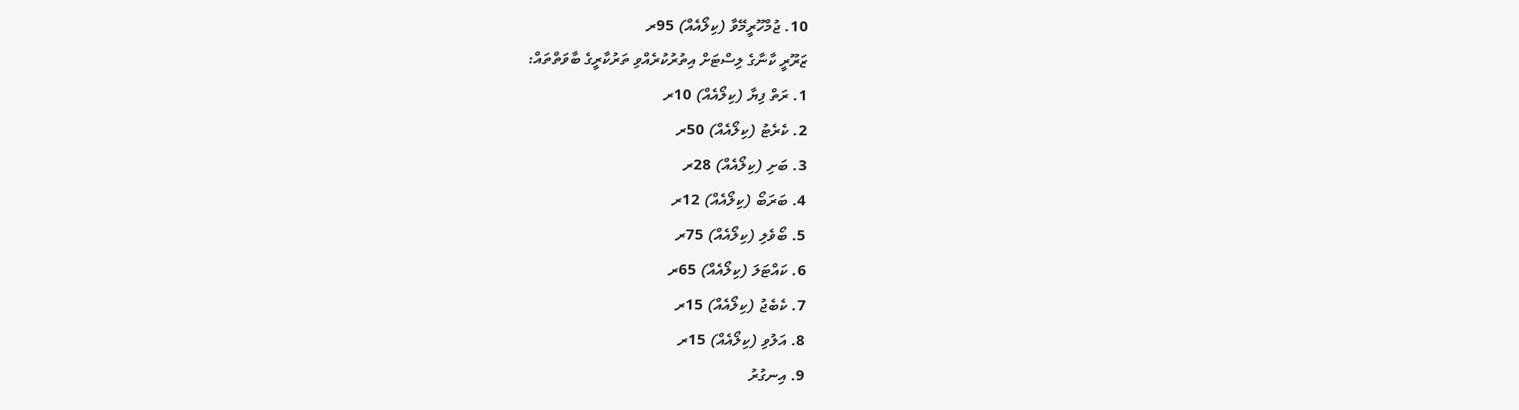10. ޖުމްހޫރީމޭވާ (ކިލޯއެއް) 95ރ
ޒަރޫރީ ކާނާގެ ލިސްޓަށް އިތުރުކުރެއްވި ތަރުކާރީގެ ބާވަތްތައް:
1. ރަތް ފިޔާ (ކިލޯއެއް) 10ރ
2. ކެރެޓު (ކިލޯއެއް) 50ރ
3. ބަށި (ކިލޯއެއް) 28ރ
4. ބަރަބޯ (ކިލޯއެއް) 12ރ
5. ބޯވެލި (ކިލޯއެއް) 75ރ
6. ކައްޓަލަ (ކިލޯއެއް) 65ރ
7. ކެބެޖު (ކިލޯއެއް) 15ރ
8. އަލުވި (ކިލޯއެއް) 15ރ
9. އިނގުރު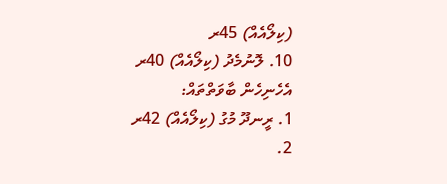(ކިލޯއެއް) 45ރ
10. ލޮނުމެދު (ކިލޯއެއް) 40ރ
އެހެނިހެން ބާވަތްތައް:
1. ރީނދޫ މުގު (ކިލޯއެއް) 42ރ
2.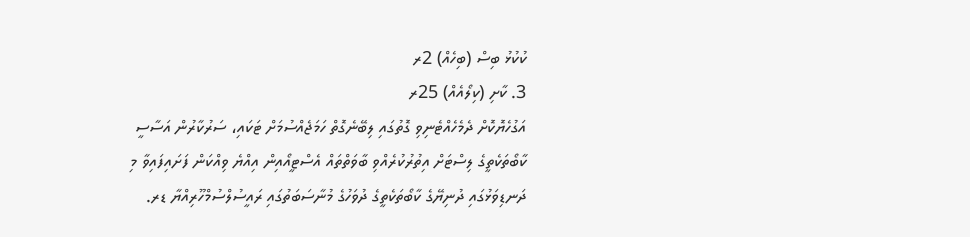ކުކުޅު ބިސް (ބިހެއް) 2ރ
3. ކާށި (ކިލޯއެއް) 25ރ
އަގުހެޔޮކޮށް ދެމެހެއްޓެނިވި ގޮތުގައި ލިބޭނެގޮތް ހަމަޖެއްސުމަށް ޓަކައި، ސަރުކާރުން އަސާސީ ކާބޯތަކެތީގެ ލިސްޓަށް އިތުރުކުރެއްވި ބާވަތްތައް އެސްޓީއޯއިން އިއްޔެ ވިއްކަން ފަށައިފައިވާ މި ދަނޑިވަޅުގައި ދުނިޔޭގެ ކާބޯތަކެތީގެ ދުވަހުގެ މުނާސަބަތުގައި ރައީސުލްސުމްހޫރިއްޔާ ޑރ.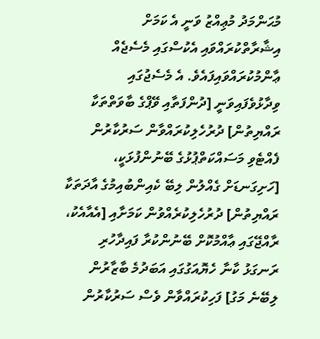މުޙަންމަދު މުޢިއްޒު ވަނީ އެ ކަމަށް އިޝާރާތްކުރައްވައި އެކުސްގައި މެސެޖެއް ޢާންމުކުރައްވައިފައެވެ. އެ މެސެޖުގައި ވިދާޅުވެފައިވަނީ [ދުންފަތާއި ވޭޕްގެ ބާވަތްތަކާ ރައްޔިތުން] ދުރުހެލިކުރައްވާން ސަރުކާރުން ފެއްޓެވި މަސައްކަތްޕުޅުގެ ބޭނުންފުޅަކީ، [ހަށިގަނޑަށް ގެއްލުން ލިބޭ ކެއިންބުއިމުގެ އާދަތަކާ ރައްޔިތުން] ދުރުހެލިކުރެއްވުން ކަމަށާއި [އެއާއެކު، ރާއްޖޭގައި ޢާއްމުކޮށް ބޭނުންކުރާ ފައިދާހުރި ރަނގަޅު ކާނާ ހެޔޮއަގުގައި އަބަދުމެ ބާޒާރުން ލިބޭނެ މަގު] ފަހިކުރައްވާން ވެސް ސަރުކާރުން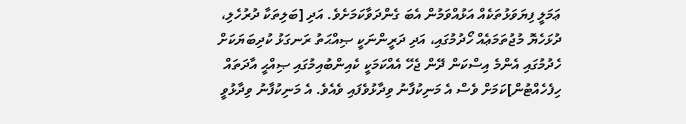ޢަމަލީ ފިޔަވަޅުތަކެއް އަޅުއްވަމުން އެބަ ގެންދަވާކަމަށެވެ. އަދި [ބަލިތަކާ ދުރުހެލި، ދުޅަހެޔޮ މުޖުތަމަޢެއް ހޯދުމުގައި، އަދި ދަރީންނަކީ ޞިއްޙަތު ރަނގަޅު ކުދިބަޔަކަށް ހެދުމުގައި އެންމެ އިސްކަން ދޭން ޖެހޭ އެއްކަމަކީ ކެއިންބުއިމުގައި ޞިއްޙީ އާދަތައް ހިފެހެއްޓުން]ކަމަށް ވެސް އެ މަނިކުފާނު ވިދާޅުވެފައި ވެއެވެ. އެ މަނިކުފާނު ވިދާޅުވީ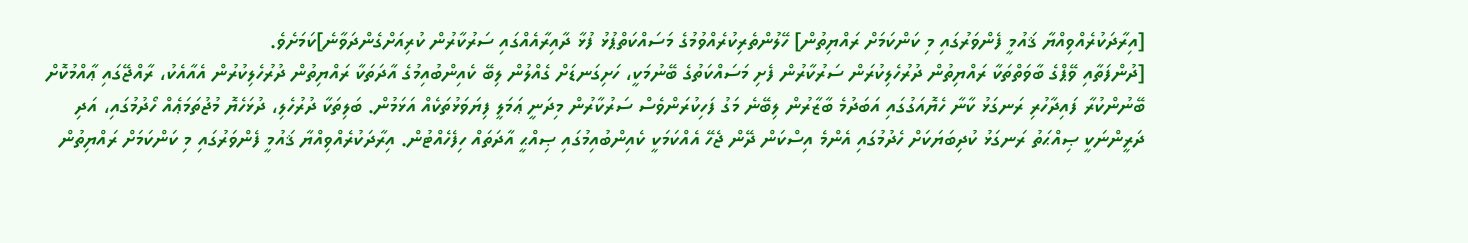[އިރާދަކުރެއްވިއްޔާ ޤައުމީ ފެންވަރުގައި މި ކަންކަމަށް ރައްޔިތުން] ހޭލުންތެރިކުރެއްވުމުގެ މަސައްކަތްޕުޅު ފުޅާ ދާއިރާއެއްގައި ސަރުކާރުން ކުރިއަށްގެންދަވާނެ]ކަމަށެވެ.
[ދުންފަތާއި ވޭޕްގެ ބާވަތްތަކާ ރައްޔިތުން ދުރުހެލިކުރަން ސަރުކާރުން ފެށި މަސައްކަތުގެ ބޭނުމަކީ، ހަށިގަނޑަށް ގެއްލުން ލިބޭ ކެއިންބުއިމުގެ އާދަތަކާ ރައްޔިތުން ދުރުހެލިކުރުން އެއާއެކު، ރާއްޖޭގައި ޢާއްމުކޮށް ބޭނުންކުރާ ފައިދާހުރި ރަނގަޅު ކާނާ ހެޔޮއަގުގައި އަބަދުމެ ބާޒާރުން ލިބޭނެ މަގު ފަހިކުރަންވެސް ސަރުކާރުން މިދަނީ ޢަމަލީ ފިޔަވަޅުތަކެއް އަޅަމުން. ބަލިތަކާ ދުރުހެލި، ދުޅަހެޔޮ މުޖުތަމަޢެއް ހޯދުމުގައި، އަދި ދަރީންނަކީ ޞިއްޙަތު ރަނގަޅު ކުދިބަޔަކަށް ހެދުމުގައި އެންމެ އިސްކަން ދޭން ޖެހޭ އެއްކަމަކީ ކެއިންބުއިމުގައި ޞިއްޙީ އާދަތައް ހިފެހެއްޓުން. އިރާދަކުރެއްވިއްޔާ ޤައުމީ ފެންވަރުގައި މި ކަންކަމަށް ރައްޔިތުން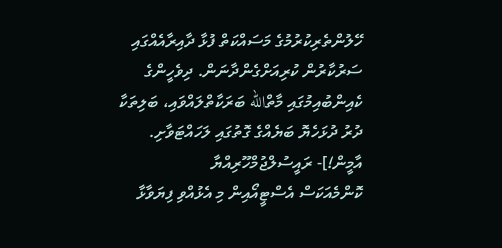ހޭލުންތެރިކުރުމުގެ މަސައްކަތް ފުޅާ ދާއިރާއެއްގައި ސަރުކާރުން ކުރިއަށްގެންދާނަން. ދިވެހީންގެ ކެއިންބުއިމުގައި މާތްالله ބަރަކާތްލައްވައި، ބަލިތަކާ ދުރު ދުޅަހެޔޮ ބަޔެއްގެ ގޮތުގައި ލަހައްޓަވާށި. އާމީން!]- ރައީސުލްޖުމްހޫރިއްޔާ
ކޮންމެއަކަސް އެސްޓީއޯއިން މި އެޅުއްވި ފިޔަވާޅާ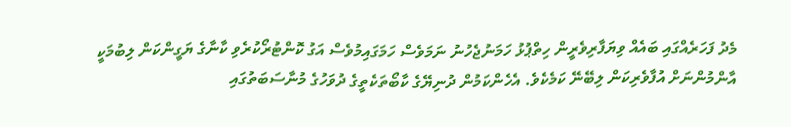މެދު ފަހަރެއްގައި ބައެއް ވިޔަފާރިވެރީން ހިތްޕުޅު ހަމަނުޖެހުނު ނަމަވެސް ހަމަގައިމުވެސް އަގު ކޮންޓުރޯކުރެވި ކާނާގެ ޔަގީންކަން ލިބުމަކީ އާންމުންނަށް އުފާވެރިކަން ލިބޭނޭ ކަމެކެވެ. އެހެންކަމުން ދުނިޔޭގެ ކާބޯތަކެތީގެ ދުވަހުގެ މުނާސަބަތުގައި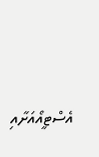އެސްޓީއޯއަށާއި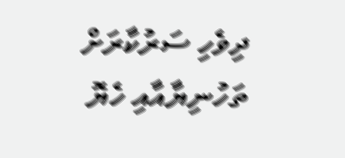ދިވެހި ސަރުކާރަށް ތަހުނިޔާއާއި ހެޔޮ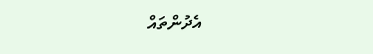އެދުންތައް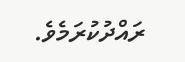ރައްދުކުރަމެވެ.